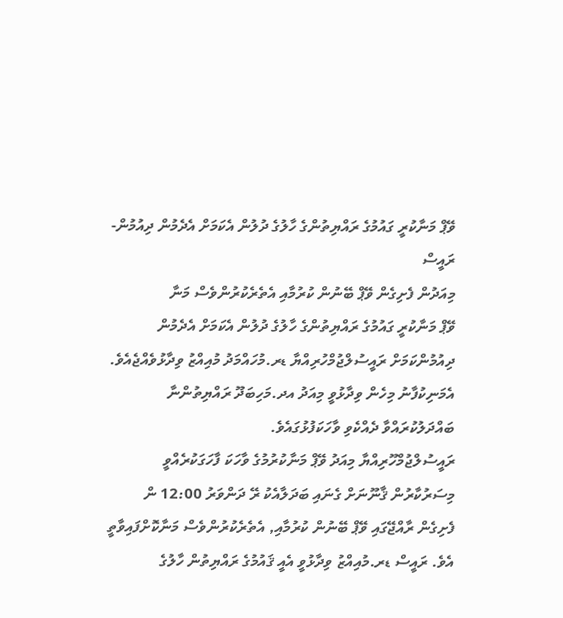ވޭޕް މަނާކުރީ ގައުމުގެ ރައްޔިތުންގެ ހާލުގެ ދުލުން އެކަމަށް އެދެމުން ދިއުމުން- ރައީސް
މިއަދުން ފެށިގެން ވޭޕް ބޭނުން ކުރުމާއި އެތެރެކުރުންވެސް މަނާ
ވޭޕް މަނާކުރީ ގައުމުގެ ރައްޔިތުންގެ ހާލުގެ ދުލުން އެކަމަށް އެދެމުން ދިއުމުންކަމަށް ރައީސުލްޖުމްހުރިއްޔާ ޑރ.މުހައްމަދު މުއިއްޒު ވިދާޅުވެއްޖެއެވެ. އެމަނިކުފާނު މިހެން ވިދާޅުވީ މިއަދު އދ.މަހިބަދޫ ރައްޔިތުންނާ ބައްދަލުކުރައްވާ ދެއްކެވި ވާހަކަފުޅުގައެވެ.
ރައީސުލްޖުމްހޫރިއްޔާ މިއަދު ވޭޕް މަނާކުރުމުގެ ވާހަކަ ފާހަގަކުރެއްވީ މިސަރުކާރުން ޤާނޫނަށް ގެނައި ބަދަލާއެކު ރޭ ދަންވަރު 12:00 ން ފެށިގެން ރާއްޖޭގައި ވޭޕް ބޭނުން ކުރުމާއި, އެތެރެކުރުންވެސް މަނާކޮށްފައިވާތީ އެވެ. ރައީސް ޑރ.މުއިއްޒު ވިދާޅުވީ އެއީ ޤައުމުގެ ރައްޔިތުން ހާލުގެ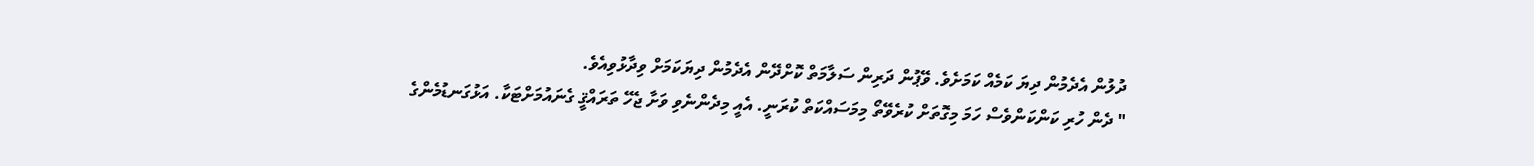ދުލުން އެދެމުން ދިޔަ ކަމެއް ކަމަށެވެ. ވޭޕުން ދަރިން ސަލާމަތް ކޮށްދޭން އެދެމުން ދިޔަކަމަށް ވިދާޅުވިއެވެ.
" ދެން ހުރި ކަންކަންވެސް ހަމަ މިގޮތަށް ކުރެވޭތޯ މިމަސައްކަތް ކުރަނީ. އެއީ މިދެންނެވި ވަށާ ޖެހޭ ތަރައްޤީ ގެނައުމަށްޓަކާ. އަޅުގަނޑުމެންގެ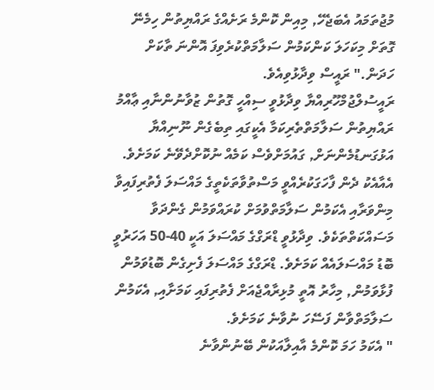މުޖުތަމައު އެބަޖެހޭ, މިއިން ކޮންމެ ރަށެއްގެ ރައްޔިތުން ހިމެނޭ ގޮތަށް މިކަހަލަ ކަންކަމުން ސަލާމަތްކުރެވިފަ އޮންނަ ތާކަށް ހަދަން." ރައީސް ވިދާޅުވިއެވެ.
ރައީސުލްޖުމްހޫރިއްޔާ ވިދާޅުވީ ސިއްހީ ގޮތުން ޒުވާނުންނާއި ޢާއްމު ރައްޔިތުން ސަލާމަތްތެރިކަމާ އެކީގައި ތިބެގެން ނޫނިއްޔާ އަޅުގަނޑުމެންނަށް, ގައުމަށްވެސް ކަމެއް ނުކޮށްދެވޭނެ ކަމަށެވެ. އެއާއެކު ދެން ފާހަގަކުރެއްވީ މަސްތުވާތަކެތީގެ މައްސަލަ ފެތުރިފައިވާ މިންވަރާއި އެކަމުން ސަލާމަތްވުމަށް ކުރައްވަމުން ގެންދަވާ މަސައްކަތްތަކެވެ. ވިދާޅުވީ ޑްރަގްގެ މައްސަލަ އަކީ 40-50 އަހަރުވީ ބޮޑު މައްސަލައެއް ކަމަށެވެ. ޑްރަގްގެ މައްސަލަ ފެށިގެން ބޮޑުވަމުން ފުޅާވަމުން, މިހާރު އޮތީ މުޅިރާއްޖެއަށް ފެތުރިފައި ކަމަށާއި, އެކަމުން ސަލާމަތްވާން ފަސޭހަ ނުވާނެ ކަމަށެވެ.
" އެކަމު ހަމަ ކޮންމެ އާއިލާއަކުން ބޭނުންވާނެ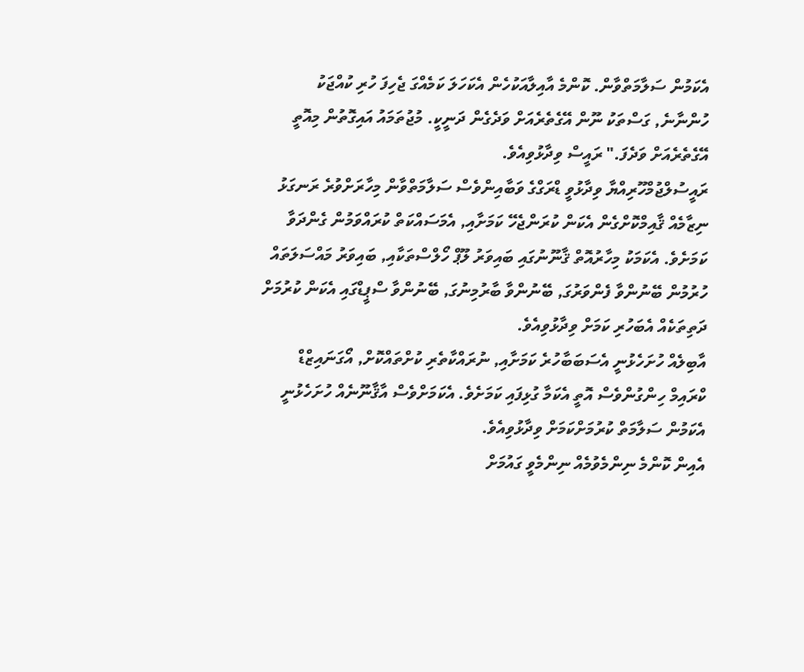އެކަމުން ސަލާމަތްވާން. ކޮންމެ އާއިލާއަކުހެން އެކަހަލަ ކަމެއްގަ ޖެހިފަ ހުރި ކުއްޖަކު ހުންނާނެ, ގަސްތަކު ނޫން އޭގެތެރެއަށް ވަދެގެން ދަނީކީ. މުޖުތަމައު އައިގޮތުން މިއޮތީ އޭގެތެރެއަށް ވަދެފަ." ރައީސް ވިދާޅުވިއެވެ.
ރައީސުލްޖުމްހޫރިއްޔާ ވިދާޅުވީ ޑްރަގްގެ ވަބާއިންވެސް ސަލާމަތްވާން މިހާރަށްވުރެ ރަނގަޅު ނިޒާމެއް ޤާއިމްކޮށްގެން އެކަން ކުރަންޖެހޭ ކަމަށާއި, އެމަސައްކަތް ކުރައްވަމުން ގެންދަވާ ކަމަށެވެ. އެކަމަކު މިހާރުއޮތް ޤާނޫނުގައި ބައިވަރު ލޫޕް ހޯލްސްތަކާއި, ބައިވަރު މައްސަލަތައް ހުރުމުން ބޭނުންވާ ފެންވަރުގަ, ބޭނުންވާ ބާރުމިނުގަ, ބޭނުންވާ ސްޕީޑްގައި އެކަން ކުރުމަށް ދަތިތަކެއް އެބަހުރި ކަމަށް ވިދާޅުވިއެވެ.
އާބިލެއް ހުށަހެޅުނީ އެސަބަބާހުރެ ކަމަށާއި, ނުރައްކާތެރި ކުށްތައްކޮށް, އޯގަނައިޒްޑް ކްރައިމް ހިންގުންވެސް އޮތީ އެކަމާ ގުޅިފައި ކަމަށެވެ. އެކަމަށްވެސް އާޤާނޫނެއް ހުށަހެޅުނީ އެކަމުން ސަލާމަތް ކުރުމަށްކަމަށް ވިދާޅުވިއެވެ.
އެއިން ކޮންމެ ނިންމެވުމެއް ނިންމެވީ ގައުމަށް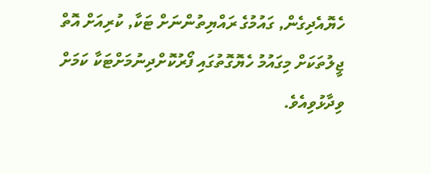ހެޔޮއެދިގެން, ގައުމުގެ ރައްޔިތުންނަށް ޓަކާ, ކުރިއަށް އޮތް ޖީލުތަކަށް މިގައުމު ހެޔޮގޮތުގައި ފޯރުކޮށްދިނުމަށްޓަކާ ކަމަށް ވިދާޅުވިއެވެ.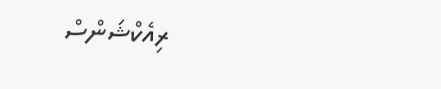ރިއެކްޝަންސް